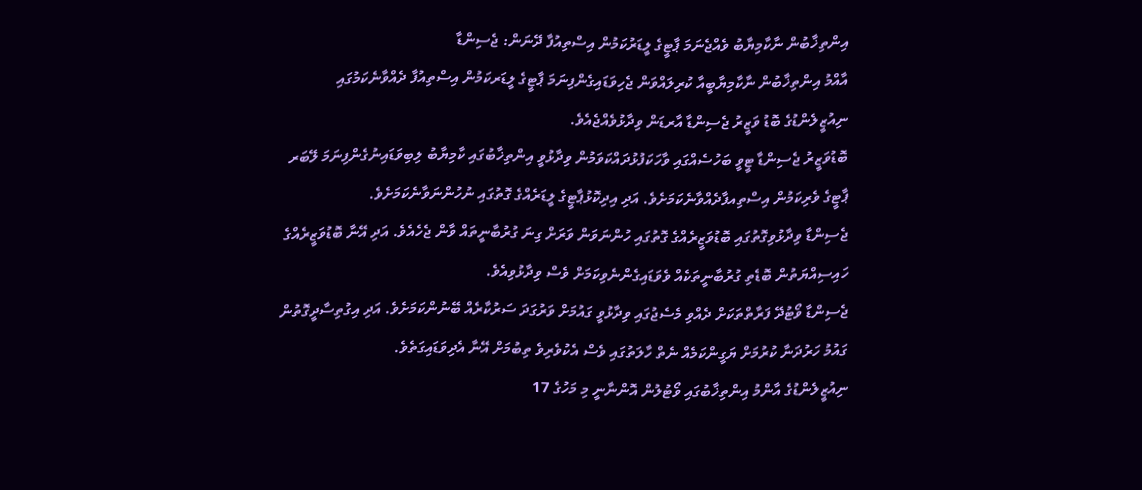އިންތިޚާބުން ނާކާމިޔާބު ވެއްޖެނަމަ ޕާޓީގެ ލީޑަރުކަމުން އިސްތިއުފާ ދޭނަން: ޖެސިންޑާ
އާއްމު އިންތިޚާބުން ނާކާމިޔާބީއާ ކުރިލައްވަން ޖެހިވަޑައިގެންފިނަމަ ޕާޓީގެ ލީޑަރކަމުން އިސްތިއުފާ ދެއްވާނެކަމުގައި ނިއުޒީލެންޑުގެ ބޮޑު ވަޒީރު ޖެސިންޑާ އާރޑަން ވިދާޅުވެއްޖެއެވެ.
ބޮޑުވަޒީރު ޖެސިންޑާ ޓީވީ ބަހުސެއްގައި ވާހަކަފުޅުދައްކަވަމުން ވިދާޅުވީ އިންތިޚާބުގައި ކާމިޔާބު ލިބިވަޑައިނުގެންފިނަމަ ލޭބަރ ޕާޓީގެ ވެރިކަމުން އިސްތިއފާދެއްވާނެކަމަށެވެ. އަދި އިދިކޮޅުޕާޓީގެ ލީޑަރެއްގެ ގޮތުގައި ނުހުންނަވާނެކަމަށެވެ.
ޖެސިންޑާ ވިދާޅުވިގޮތުގައި ބޮޑުވަޒީރެއްގެ ގޮތުގައި ހުންނަވަން ވަރަށް ގިނަ ގުރުބާނީތައް ވާން ޖެހެއެވެ. އަދި އޭނާ ބޮޑުވަޒީރެއްގެ ހައިސިއްޔަތުން ބޮޑެތި ގުރުބާނީތަކެއް ވެވަޑައިގެންނެވިކަމަށް ވެސް ވިދާޅުވިއެވެ.
ޖެސިންޑާ ވޯޓުދޭ ފަރާތްތަކަށް ދެއްވި މެސެޖުގައި ވިދާޅުވީ ގައުމަށް ވަރުގަދަ ސަރުކާރެއް ބޭނުންކަމަށެވެ. އަދި އިގުތިސާދީގޮތުން ގައުމު ހަރުދަނާ ކުރުމަށް ޔަގީންކަމެއް ނެތް ހާލަތުގައި ވެސް އެކުވެރިވެ ތިބުމަށް އޭނާ އެދިވަޑައިގަތެވެ.
ނިއުޒީލެންޑުގެ އާންމު އިންތިޚާބުގައި ވޯޓުލުން އޮންނާނީ މި މަހުގެ 17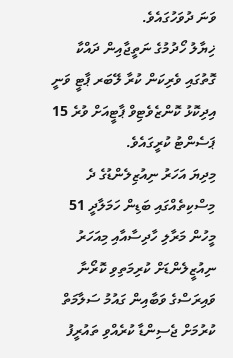ވަނަ ދުވަހުގައެވެ.
ޚިޔާލު ހޯދުމުގެ ނަތީޖާއިން ދައްކާ ގޮތުގައި ވެރިކަން ކުރާ ލޭބަރ ޕާޓީ ވަނީ އިދިކޮޅު ކޮންޒެވެޓިވް ޕާޓީއަށް ވުރެ 15 ޕަސެންޓު ކުރީގައެވެ.
މިދިޔަ އަހަރު ނިއުޒިލެންޑުގެ ދެ މިސްކިތެއްގައި ބަޑިން ހަމަލާދީ 51 މީހުން މަރާލި ހާދިސާއާއި މިއަހަރު ނިއުޒީލެންޑަށް ކުރިމަތިވި ކޮރޯނާ ވައިރަސްގެ ވަބާއިން ގައުމު ސަލާމަތް ކުރުމަށް ޖެސިންޑާ ކުރެއްވި ތައުރީފު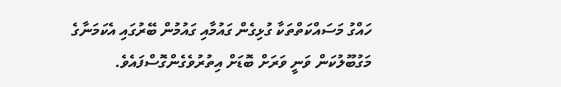ހައްގު މަސައްކަތްތަކާ ގުޅިގެން ގައުމާއި ގައުމުން ބޭރުގައި އެކަމަނާގެ މަގުބޫލުކަން ވަނީ ވަރަށް ބޮޑަށް އިތުރުވެގެންގޮސްފައެވެ.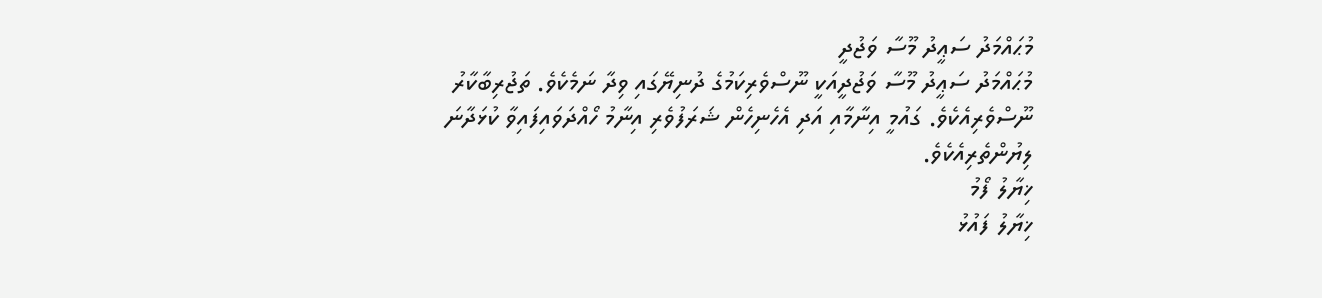މުޙައްމަދު ސަޢީދު މޫސާ ވަޖުދީ
މުޙައްމަދު ސަޢީދު މޫސާ ވަޖުދީއަކީ ނޫސްވެރިކަމުގެ ދުނިޔޭގައި ވިދާ ނަމެކެވެ. ތަޖުރިބާކާރު ނޫސްވެރިއެކެވެ. ގައުމީ އިނާމާއި އަދި އެހެނިހެން ޝަރަފުވެރި އިނާމު ހޯއްދަވައިފައިވާ ކުޅަދާނަ ލިޔުންތެރިއެކެވެ.
ޚިޔާލު ފޯމު
ޚިޔާލު ފައުޅު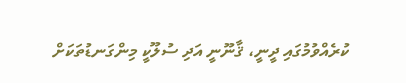ކުރެއްވުމުގައި ދީނީ، ޤާނޫނީ އަދި ސުލޫކީ މިންގަނޑުތަކަށް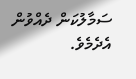ސަމާލުކަން ދެއްވުން އެދެމެވެ.